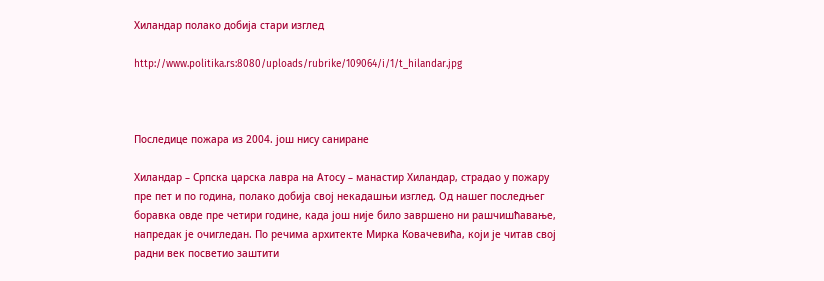Хиландар полако добија стари изглед

http://www.politika.rs:8080/uploads/rubrike/109064/i/1/t_hilandar.jpg



Последице пожара из 2004. још нису саниране

Хиландар – Српска царска лавра на Атосу – манастир Хиландар, страдао у пожару
пре пет и по година, полако добија свој некадашњи изглед. Од нашег последњег
боравка овде пре четири године, када још није било завршено ни рашчишћавање,
напредак је очигледан. По речима архитекте Мирка Ковачевића, који је читав свој
радни век посветио заштити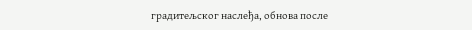градитељског наслеђа, обнова после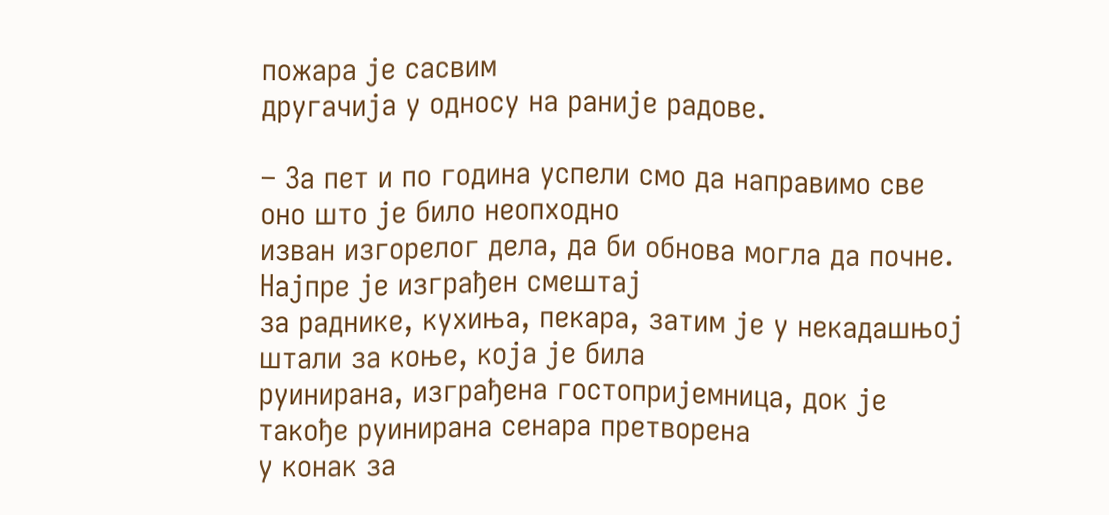пожара је сасвим
другачија у односу на раније радове.

– За пет и по година успели смо да направимо све оно што је било неопходно
изван изгорелог дела, да би обнова могла да почне. Најпре је изграђен смештај
за раднике, кухиња, пекара, затим је у некадашњој штали за коње, која је била
руинирана, изграђена гостопријемница, док је такође руинирана сенара претворена
у конак за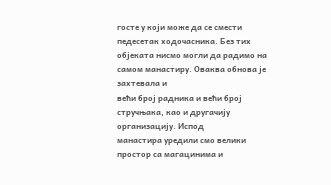госте у који може да се смести педесетак ходочасника. Без тих
објеката нисмо могли да радимо на самом манастиру. Оваква обнова је захтевала и
већи број радника и већи број стручњака, као и другачију организацију. Испод
манастира уредили смо велики простор са магацинима и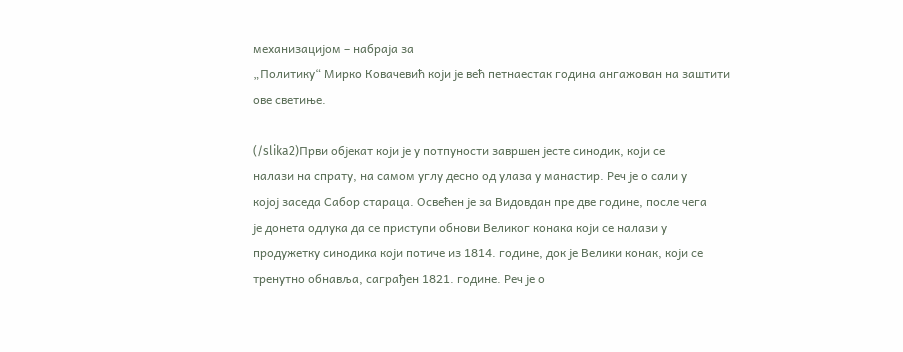механизацијом – набраја за
„Политику“ Мирко Ковачевић који је већ петнаестак година ангажован на заштити
ове светиње.

(/slika2)Први објекат који је у потпуности завршен јесте синодик, који се
налази на спрату, на самом углу десно од улаза у манастир. Реч је о сали у
којој заседа Сабор стараца. Освећен је за Видовдан пре две године, после чега
је донета одлука да се приступи обнови Великог конака који се налази у
продужетку синодика који потиче из 1814. године, док је Велики конак, који се
тренутно обнавља, саграђен 1821. године. Реч је о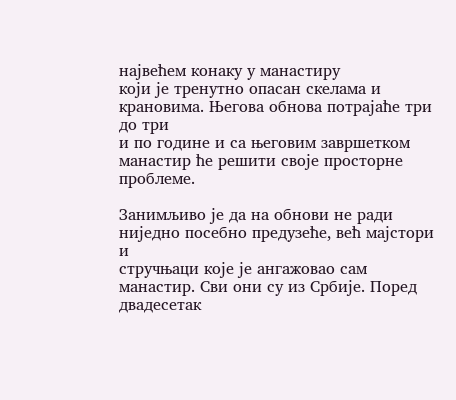највећем конаку у манастиру
који је тренутно опасан скелама и крановима. Његова обнова потрајаће три до три
и по године и са његовим завршетком манастир ће решити своје просторне проблеме.

Занимљиво је да на обнови не ради ниједно посебно предузеће, већ мајстори и
стручњаци које је ангажовао сам манастир. Сви они су из Србије. Поред
двадесетак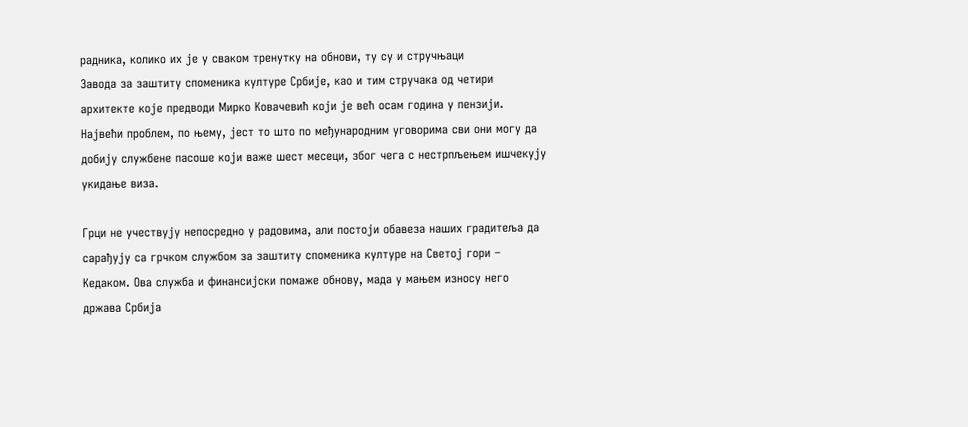радника, колико их је у сваком тренутку на обнови, ту су и стручњаци
Завода за заштиту споменика културе Србије, као и тим стручака од четири
архитекте које предводи Мирко Ковачевић који је већ осам година у пензији.
Највећи проблем, по њему, јест то што по међународним уговорима сви они могу да
добију службене пасоше који важе шест месеци, због чега с нестрпљењем ишчекују
укидање виза.

Грци не учествују непосредно у радовима, али постоји обавеза наших градитеља да
сарађују са грчком службом за заштиту споменика културе на Светој гори –
Кедаком. Ова служба и финансијски помаже обнову, мада у мањем износу него
држава Србија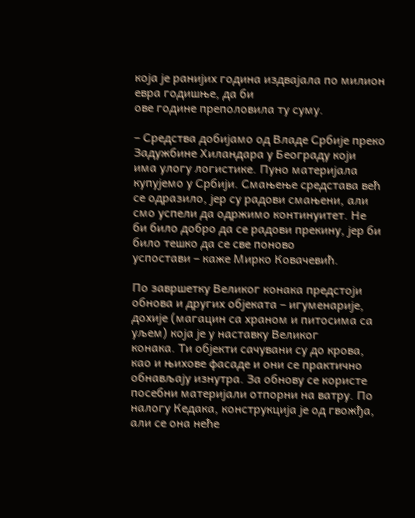која је ранијих година издвајала по милион евра годишње, да би
ове године преполовила ту суму.

– Средства добијамо од Владе Србије преко Задужбине Хиландара у Београду који
има улогу логистике. Пуно материјала купујемо у Србији. Смањење средстава већ
се одразило, јер су радови смањени, али смо успели да одржимо континуитет. Не
би било добро да се радови прекину, јер би било тешко да се све поново
успостави – каже Мирко Ковачевић.

По завршетку Великог конака предстоји обнова и других објеката – игуменарије,
дохије (магацин са храном и питосима са уљем) која је у наставку Великог
конака. Ти објекти сачувани су до крова, као и њихове фасаде и они се практично
обнављају изнутра. За обнову се користе посебни материјали отпорни на ватру. По
налогу Кедака, конструкција је од гвожђа, али се она неће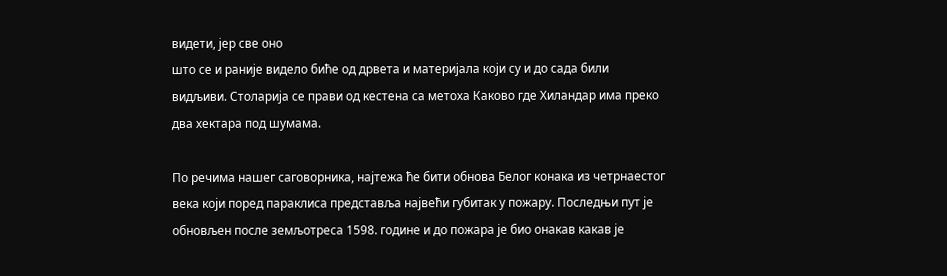видети, јер све оно
што се и раније видело биће од дрвета и материјала који су и до сада били
видљиви. Столарија се прави од кестена са метоха Каково где Хиландар има преко
два хектара под шумама.

По речима нашег саговорника, најтежа ће бити обнова Белог конака из четрнаестог
века који поред параклиса представља највећи губитак у пожару. Последњи пут је
обновљен после земљотреса 1598. године и до пожара је био онакав какав је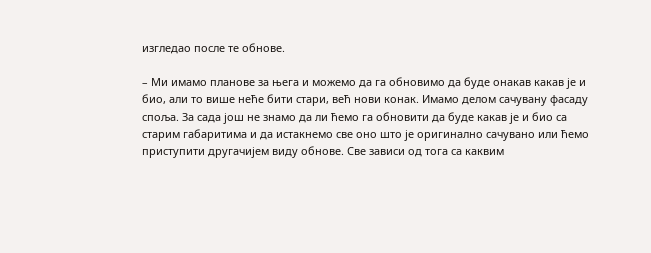изгледао после те обнове.

– Ми имамо планове за њега и можемо да га обновимо да буде онакав какав је и
био, али то више неће бити стари, већ нови конак. Имамо делом сачувану фасаду
споља. За сада још не знамо да ли ћемо га обновити да буде какав је и био са
старим габаритима и да истакнемо све оно што је оригинално сачувано или ћемо
приступити другачијем виду обнове. Све зависи од тога са каквим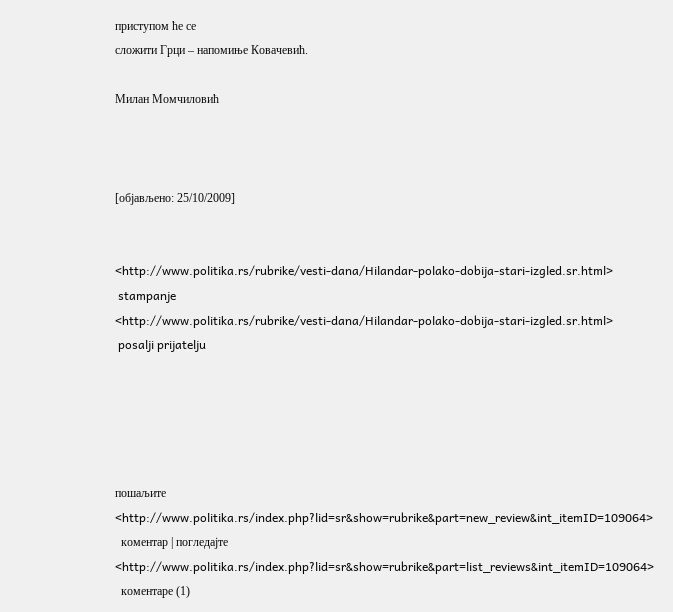приступом ће се
сложити Грци – напомиње Ковачевић.

Милан Момчиловић



[објављено: 25/10/2009]


<http://www.politika.rs/rubrike/vesti-dana/Hilandar-polako-dobija-stari-izgled.sr.html>
 stampanje
<http://www.politika.rs/rubrike/vesti-dana/Hilandar-polako-dobija-stari-izgled.sr.html>
 posalji prijatelju





пошаљите
<http://www.politika.rs/index.php?lid=sr&show=rubrike&part=new_review&int_itemID=109064>
  коментар | погледајте
<http://www.politika.rs/index.php?lid=sr&show=rubrike&part=list_reviews&int_itemID=109064>
  коментаре (1)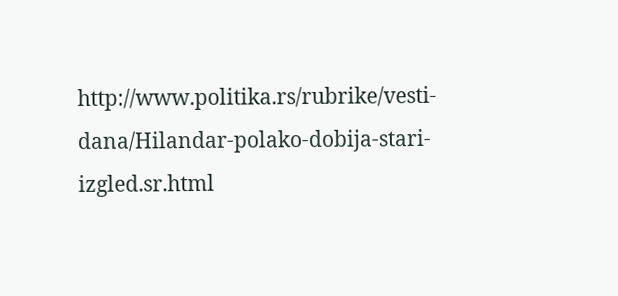http://www.politika.rs/rubrike/vesti-dana/Hilandar-polako-dobija-stari-izgled.sr.html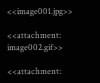<<image001.jpg>>

<<attachment: image002.gif>>

<<attachment: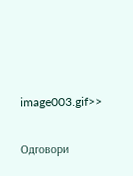image003.gif>>

Одговори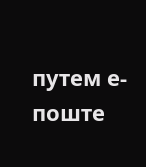путем е-поште